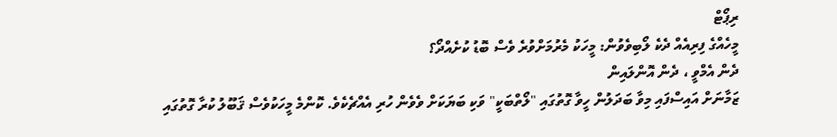ރިޕޯޓް
މީހެއްގެ ފިރިއެއް ދެކެ ލޯބިވެވުން: މީހަކު މެރުމަށްވުރެ ވެސް ބޮޑު ކުށެއްދޯ؟
ދެން އެމްވީ ، ދެން އޮންލައިން
ޒަމާނަށް އައިސްފައި މިވާ ބަދަލުން ހީވާ ގޮތުގައި "ލޯތްބަކީ" ވަކި ބަޔަކަށް ވެވެން ހުރި އެއްޗެކެވެ. ކޮންމެ މީހަކުވެސް ޤަބޫލު ކުރާ ގޮތުގައި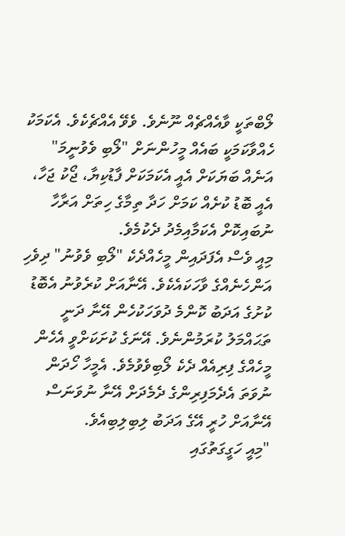ލޯބްތަކީ ވާއެއްޗެއް ނޫނެވެ. ވެވޭ އެއްޗެކެވެ. އެކަމަކު ހެއްވާކަމަކީ ބައެއް މީހުންނަށް "ލޯބި ވެވުނީމަ" އަނެއް ބަޔަކަށް އެއީ އެކަމަކަށް ފާޑުކިޔާ، ޖޯކު ޖަހާ، އެއީ ބޮޑު ކުށެއް ކަމަށް ހަދާ ތިމާގެ ހިތަށް އަރާހާ ނުބައިކޮށް އެކަމާއިމެދު ދެކުމެވެ.
މިއީ ވެސް އެފަދައިން މީހެއްދެކެ "ލޯބި ވެވުނު" ދިވެހި އަންހެނެއްގެ ވާހަކައެކެވެ. އޭނާއަށް ކުރެވުނު އެބޮޑު ކުށުގެ އަދަބު ކޮންމެ ދުވަހަކުހެން އޭނާ ދަނީ ތަޙައްމަލު ކުރަމުންނެވެ. އޭނަގެ ކުށަކަށްވީ އެހެން މީހެއްގެ ފިރިއެއް ދެކެ ލޯބިވެވުމެވެ. އެމީހާ ހޯދަން ނުވަތަ އެދެމަފިރިންގެ ދެމެދަށް އޭނާ ނުވަނަސް އޭނާއަށް ހުރީ އޭގެ އަދަބު ލިބިލިބިއެވެ.
"މިއީ ހަގީގަތުގައި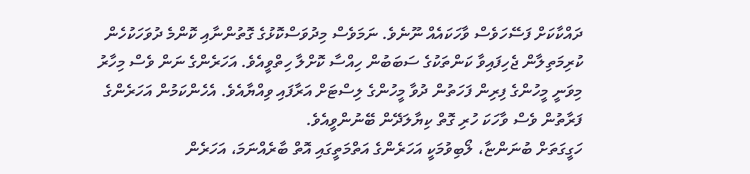ދައްކާކަށް ފަސޭހަވެސް ވާހަކައެއް ނޫނެވެ. ނަމަވެސް މިދުވަސްކޮޅުގެ ގޮތުންނާއި ކޮންމެ ދުވަހަކުހެން ކުރިމަތިލާން ޖެހިފައިވާ ކަންތަކުގެ ސަބަބުން ހިއްސާ ކޮށްލާ ހިތްވީއެވެ. އަހަރެންގެ ނަން ވެސް މިހާރު މިވަނީ މީހުންގެ ފިރިން ފަހަތުން ދުވާ މީހުންގެ ލިސްޓަށް އަރާފައި ވިއްޔާއެވެ. އެހެންކަމުން އަހަރެންގެ ފަރާތުން ވެސް ވާހަކަ ހުރި ގޮތް ކިޔާލަދޭން ބޭނުންވީއެވެ.
ހަގީގަތަށް ބުނަންޏާ، ލޯބިވުމަކީ އަހަރެންގެ އަތްމަތީގައި އޮތް ބާރެއްނަމަ، އަހަރެން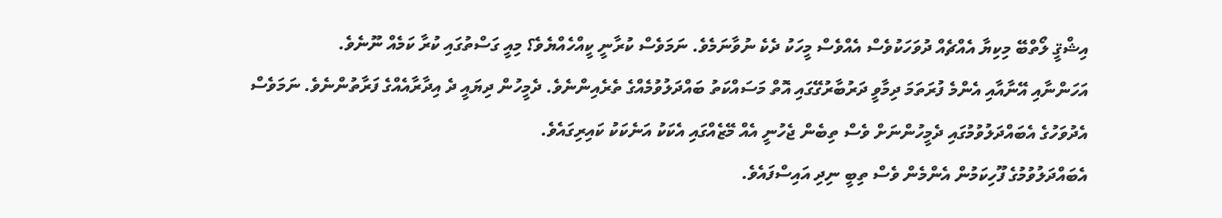އިޝްޤީ ލޯތްބޭ މިކިޔާ އެއްޗެއް ދުވަހަކުވެސް އެއްވެސް މީހަކު ދެކެ ނުވާނަމެވެ. ނަމަވެސް ކުރާނީ ކީއްހެއްޔެވެ؟ މިއީ ގަސްތުގައި ކުރާ ކަމެއް ނޫނެވެ.
އަހަންނާއި އޭނާއާއި އެންމެ ފުރަތަމަ ދިމާވީ ދަރުބާރުގޭގައި އޮތް މަސައްކަތު ބައްދަލުވުމެއްގެ ތެރެއިންނެވެ. ދެމީހުން ދިޔައީ ދެ އިދާރާއެއްގެ ފަރާތުންނެވެ. ނަމަވެސް އެދުވަހުގެ އެބައްދަލުވުމުގައި ދެމީހުންނަށް ވެސް ތިބެން ޖެހުނީ އެއް މޭޒެއްގައި އެކަކު އަނެކަކު ކައިރިގައެވެ.
އެބައްދަލުވުމުގެ ފޫހިކަމުން އެންމެން ވެސް ތިބީ ނިދި އައިސްފައެވެ.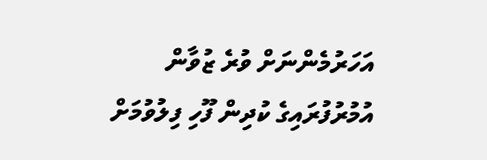އަހަރުމެންނަށް ވުރެ ޒުވާން އުމުރުފުރައިގެ ކުދިން ފޫހި ފިލުވުމަށް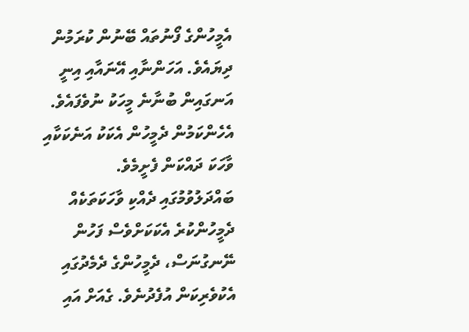އެމީހުންގެ ފޯނުތައް ބޭނުން ކުރަމުން ދިޔައެވެ. އަހަންނާއި އޭނައާއި އިނީ އަނގައިން ބުނާނެ މީހަކު ނުވެފައެވެ. އެހެންކަމުން ދެމީހުން އެކަކު އަނެކަކާއި ވާހަކަ ދައްކަން ފެށީމެވެ.
ބައްދަލުވުމުގައި ދެއްކި ވާހަކަތަކެއް ދެމީހުންކުރެ އެކަކަށްވެސް ފަހުން ނޭނގުނަސް، ދެމީހުންގެ ދެމެދުގައި އެކުވެރިކަން އުފެދުނެވެ. ގެއަށް އައި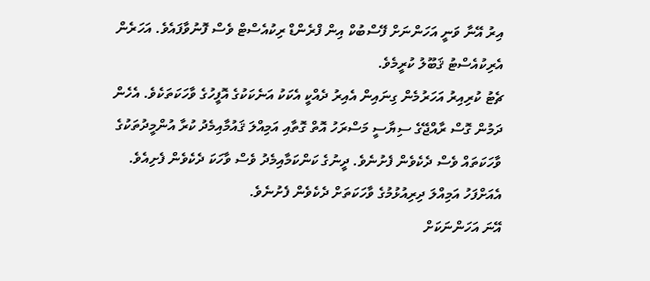އިރު އޭނާ ވަނީ އަހަންނަށް ފޭސްބުކް އިން ފްރެންޑް ރިކުއެސްޓް ވެސް ފޮނުވާފައެވެ. އަހަރެން އެރިކުއެސްޓު ޤަބޫލު ކުރީމެވެ.
ޗެޓު ކުރިއިރު އަހަރުމެން ގިނައިން އެއިރު ދެއްކީ އެކަކު އަނެކަކުގެ އޮފީހުގެ ވާހަކަތަކެވެ. އެހެން ދަމުން ގޮސް ރާއްޖޭގެ ސިޔާސީ މަސްރަހު އޮތް ގޮތާއި އަމިއްލަ ޤައުމާއިމެދު ކުރާ އުންމީދުތަކުގެ ވާހަކަތައް ވެސް ދެކެވެން ފެށުނެވެ. ދީނުގެ ކަންކަމާއިމެދު ވެސް ވާހަކަ ދެކެވެން ފެށިއެވެ. އެއަށްފަހު އަމިއްލަ ދިރިއުޅުމުގެ ވާހަކަތަށް ދެކެވެން ފެށުނެވެ.
އޭނަ އަހަންނަކަށް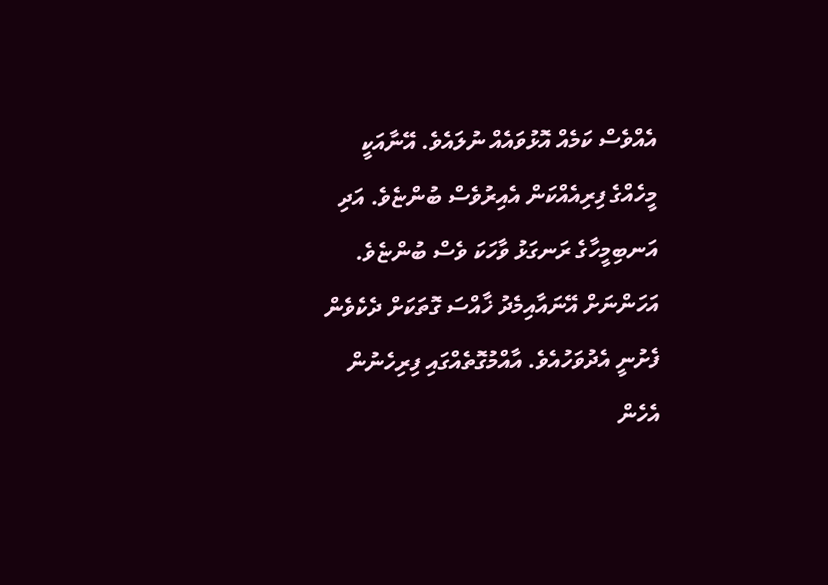އެއްވެސް ކަމެއް އޮޅުވައެއް ނުލައެވެ. އޭނާއަކީ މީހެއްގެ ފިރިއެއްކަން އެއިރުވެސް ބުންޏެވެ. އަދި އަނބިމީހާގެ ރަނގަޅު ވާހަކަ ވެސް ބުންޏެވެ. އަހަންނަށް އޭނައާއިމެދު ޚާއްސަ ގޮތަކަށް ދެކެވެން ފެށުނީ އެދުވަހުއެވެ. އާއްމުގޮތެއްގައި ފިރިހެނުން އެހެން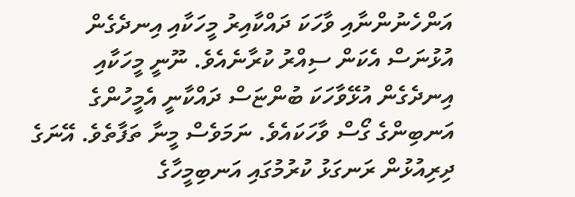އަންހެނުންނާއި ވާހަކަ ދައްކާއިރު މީހަކާއި އިނދެގެން އުޅުނަސް އެކަން ސިއްރު ކުރާނެއެވެ. ނޫނީ މީހަކާއި އިނދެގެން އުޅޭވާހަކަ ބުންޏަސް ދައްކާނީ އެމީހުންގެ އަނބިންގެ ގޯސް ވާހަކައެވެ. ނަމަވެސް މީނާ ތަފާތެވެ. އޭނަގެ ދިރިއުޅުން ރަނގަޅު ކުރުމުގައި އަނބިމީހާގެ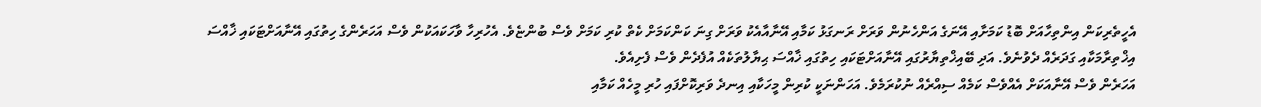އެހީތެރިކަން އިންތިހާއަށް ބޮޑު ކަމަށާއި އޭނަގެ އަންހެނުން ވަރަށް ރަނގަޅު ކަމާއި އޭނާއާއެކު ވަރަށް ގިނަ ކަންކަމަށް ކެތް ކުރި ކަމަށް ވެސް ބުންޏެވެ. އެހުރިހާ ވާހަކައަކުން ވެސް އަހަރެންގެ ހިތުގައި އޭނާއަށްޓަކައި ޚާއްސަ އިޚްތިރާމަކާއި ގަދަރެއް ދެވުނެވެ. އަދި ބޭއިޚްތިޔާރުގައި އޭނާއަށްޓަކައި ހިތުގައި ޚާއްސަ ޙިޔާލުތަކެއް އުފެދެން ވެސް ފެށިއެވެ.
އަހަރެން ވެސް އޭނާއަކަށް އެއްވެސް ކަމެއް ސިއްރެއް ނުކުރަމެވެ. އަހަންނަކީ ކުރިން މީހަކާއި އިނދެ ވަރިކޮށްފައި ހުރި މީހެއް ކަމާއި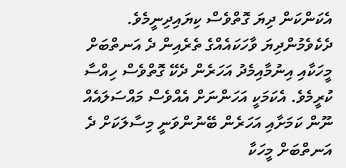އެކަންކަން ދިޔަ ގޮތްވެސް ކިޔައިދިނީމެވެ. ދެކެވެމުންދިޔަ ވާހަކައެއްގެ ތެރެއިން ދެ އަނތްބަށް މީހަކާއި އިނުމާއިމެދު އަހަރެން ދެކޭ ގޮތްވެސް ހިއްސާ ކުރީމެވެ. އެކަމަކީ އަހަންނަށް އެއްވެސް މައްސަލައެއް ނޫން ކަމަށާއި އަހަރެން ބޭނުންވަނީ މިސާލަކަށް ދެ އަނތްބަށް މީހަކާ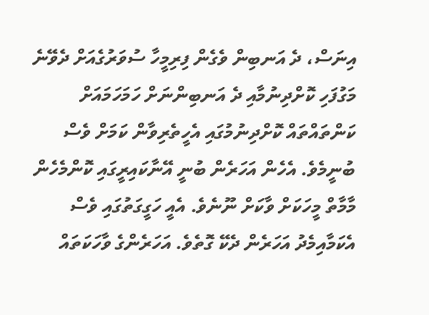އިނަސް، ދެ އަނބިން ވެގެން ފިރިމީހާ ސުވަރުގެއަށް ދެވޭނެ މަގުފަހި ކޮށްދިނުމާއި ދެ އަނބިންނަށް ހަމަހަމައަށް ކަންތައްތައް ކޮށްދިނުމުގައި އެހީތެރިވާން ކަމަށް ވެސް ބުނީމެވެ. އެހެން އަހަރެން ބުނީ އޭނާކައިރީގައި ކޮންމެހެން މާމާތް މީހަކަށް ވާކަށް ނޫނެވެ. އެއީ ހަގީގަތުގައި ވެސް އެކަމާއިމެދު އަހަރެން ދެކޭ ގޮތެވެ. އަހަރެންގެ ވާހަކަތައް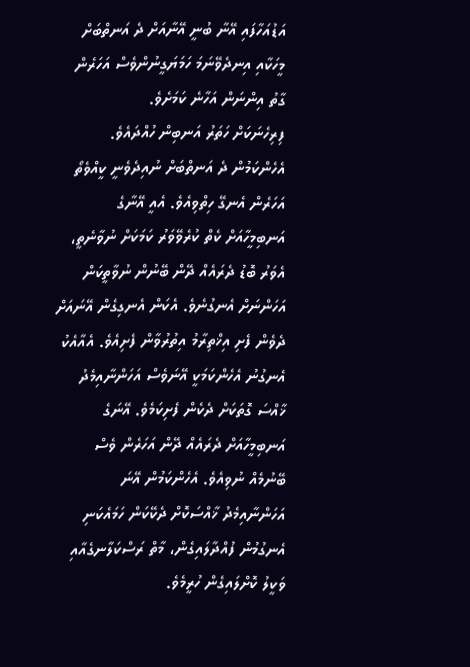އަޑުއަހާފައި އޭނާ ބުނީ އޭނާއަށް ދެ އަނތްބަށް މީހަކާއި އިނދެވޭނަމަ ހަމަޔަގީނުންވެސް އަހަރެން ގާތު އިންނަން އަހާނެ ކަމަށެވެ.
ފިރިހެނަކަށް ހަތަރު އަނބިން ހުއްދައެވެ. އެހެންކަމުން ދެ އަނތްބަށް ނުއިދެވެނީ ކީއްވެތޯ އަހަރެން އެނގޭ ހިތްވިއެވެ. އެއީ އޭނާގެ އަނބިމީހާއަށް ކެތް ކުރެވޭވަރު ކަމަކަށް ނުވާނެތީ، އެވަރު ބޮޑު ދެރައެއް ދޭން ބޭނުން ނުވާތީކަން އަހަންނަށް އެނގުނެވެ. އެކަން އެނގިގެން އޭނައަށް ދެވެން ފެށި އިޚްތިރާމު އިތުރުވާން ފެށިއެވެ. އެއާއެކު އެނގުނު އެހެންކަމަކީ އޭނަވެސް އަހަންނާއިމެދު ޚާއްސަ ގޮތަކަށް ދެކެން ފެށިކަމެވެ. އޭނަގެ އަނބިމީހާއަށް ދެރައެއް ދޭން އަހަރެން ވެސް ބޭނުމެއް ނުވިއެވެ. އެހެންކަމުން އޭނަ އަހަންނާއިމެދު ޚާއްސަކޮށް ދެކޭކަން ހަމައެކަނި އެނގުމުން ފުއްދާލައިގެން، މާތް ރަސްކަލާނގެއާއި ވަކީލު ކޮށްލައިގެން ހުރީމެވެ.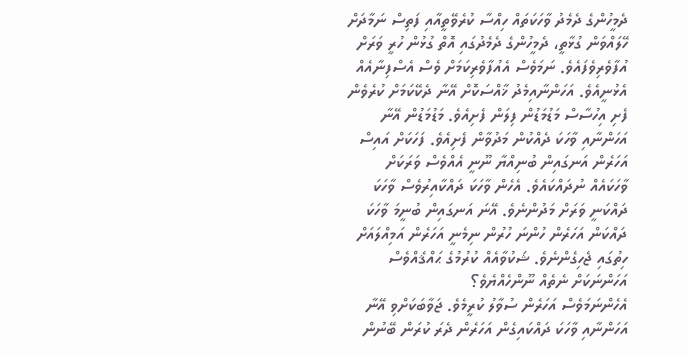ދެމީހުންގެ ދެމެދު ވާހަކަތައް ހިއްސާ ކުރެވޭތީއާއި ފަތިސް ނަމާދަށް ހޭލައްވަން ގުޅާތީ، ދެމީހުންގެ ދެމެދުގައި އޮތް ގުޅުން ހުރީ ވަރަށް އުފާވެރިވެފައެވެ. ނަމަވެސް އެއުފާވެރިކަމަށް ވެސް އެސްފިނާއެއް އެޅުނީއެވެ. އަހަންނާއިމެދު ޚާއްސަކޮށް އޭނާ ދެކޭކަމަށް ކުރެވެން ފެށި އިހުސާސް މަޑުމަޑުން ފިލަން ފެށިއެވެ. މަޑުމަޑުން އޭނާ އަހަންނާއި ވާހަކަ ދެއްކުން މަދުވާން ފެށިއެވެ. ފަހަކަށް އައިސް އަހަރެން އަނގައިން ބުނިއްޔާ ނޫނީ އެއްވެސް ވަރަކަށް ވާހަކައެއް ނުދައްކައެވެ. އެހެން ވާހަކަ ދައްކާއިރުވެސް ވާހަކަ ދައްކަނީ ވަރަށް މަދުންނެވެ. އޭނަ އަނގައިން ބުނީމަ ވާހަކަ ދައްކަން އަހަރެން ހުންނަ ހުރުން ނިމެނީ އަހަރެން އަމިއްލައަށް ހިތުގައި ޖެހިގެންނެވެ. ޝަކުވާއެއް ކުރުމުގެ ޙައްޤެއްވެސް އަހަންނަކަށް ނެތެއް ނޫންހެއްޔެވެ؟
އެހެންނަމަވެސް އަހަރެން ސުވާލު ކުރީމެވެ. ޖަވާބަކަށްވި އޭނާ އަހަންނާއި ވާހަކަ ދައްކައިގެން އަހަރެން ދެރަ ކުރަން ބޭނުން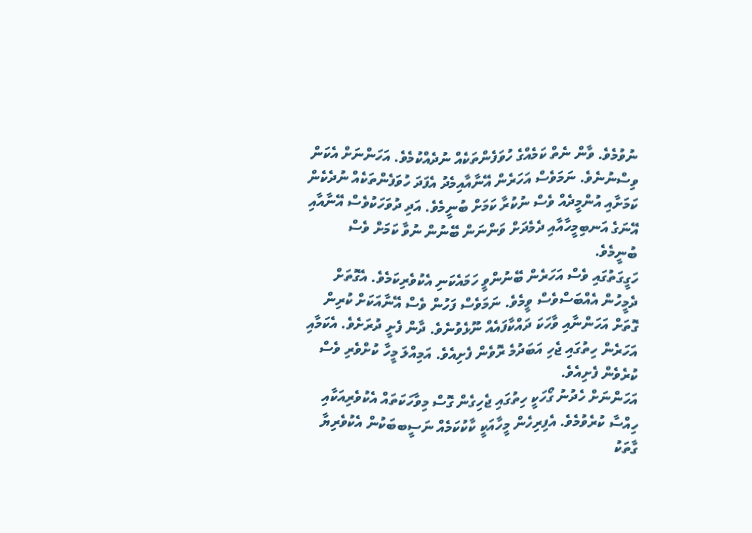ނުވުމެވެ. ވާން ނެތް ކަމެއްގެ ހުވަފެންތަކެއް ނުދެއްކުމެވެ. އަހަންނަށް އެކަން ވިސްނުނެވެ. ނަމަވެސް އަހަރެން އޭނާއާއިމެދު އެފަދަ ހުވަފެންތަކެއް ނުދެކެން ކަމަށާއި އުންމީދެއް ވެސް ނުކުރާ ކަމަށް ބުނީމެވެ. އަދި ދުވަހަކުވެސް އޭނާއާއި އޭނަގެ އަނބިމީހާއާއި ދެމެދަށް ވަންނަން ބޭނުން ނުވާ ކަމަށް ވެސް ބުނީމެވެ.
ހަގީގަތުގައި ވެސް އަހަރެން ބޭނުންވީ ހަމައެކަނި އެކުވެރިކަމެވެ. އެގޮތަށް ދެމީހުން އެއްބަސްވެސް ވީމެވެ. ނަމަވެސް ފަހުން ވެސް އޭނާއަކަށް ކުރިން ގޮތަށް އަހަންނާއި ވާހަކަ ދައްކާފައެއް ނޫޅެވުނެވެ. ދާން ފެށީ ދުރަށެވެ. އެކަމާއި އަހަރެން ހިތުގައި ޖެހި އަބަދުމެ ރޮވެން ފެށިއެވެ. އަމިއްލަ މީހާ ކުށްވެރި ވެސް ކުރެވެން ފެށިއެވެ.
އަހަންނަށް ހެދުނު ގޯހަކީ ހިތުގައި ޖެހިގެން ގޮސް މިވާހަކަތައް އެކުވެރިއަކާއި ހިއްސާ ކުރެވުމެވެ. އެފިރިހެން މީހާއަކީ ކާކުކަމެއް ނަސީބބަކުން އެކުވެރިޔާ ގާތަކު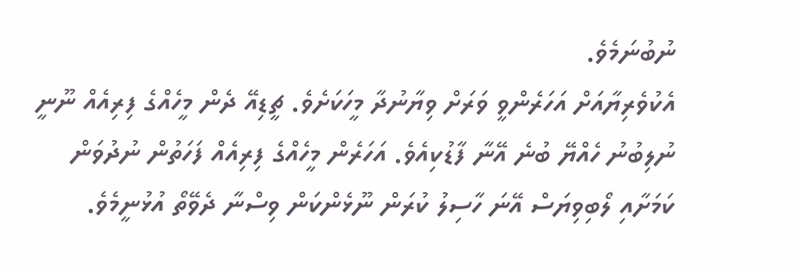ނުބުނަމެވެ.
އެކުވެރިޔާއަށް އަހަރެންވީ ވަރަށް ވިޔާނުދާ މީހަކަށެވެ. ޗީޑިއޭ ދެން މީހެއްގެ ފިރިއެއް ނޫނީ ނުލިބުނު ހެއްޔޭ ބުނެ އޭނާ ފާޑުކިއެވެ. އަހަރެން މީހެއްގެ ފިރިއެއް ފަހަތުން ނުދުވަން ކަމަށާއި ލޯބިވިޔަސް އޭނަ ހާސިލު ކުރަން ނޫޅެންކަން ވިސްނާ ދެވޭތޯ އުޅުނީމެވެ.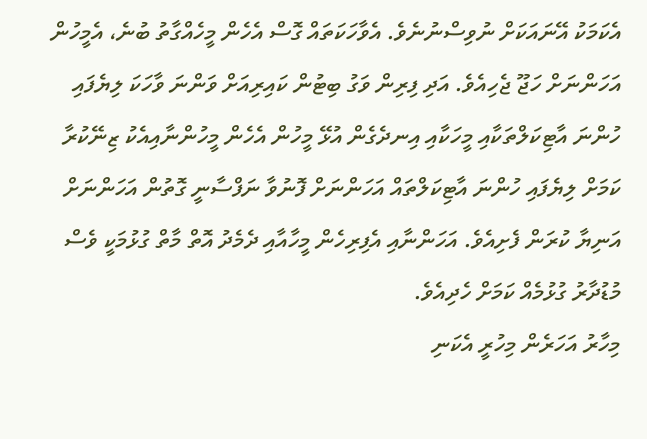އެކަމަކު އޭނައަކަށް ނުވިސްނުނެވެ. އެވާހަކަތައް ގޮސް އެހެން މީހެއްގާތު ބުނެ، އެމީހުން އަހަންނަށް ހަޖޫ ޖެހިއެވެ. އަދި ފިރިން ވަގު ބިޓުން ކައިރިއަށް ވަންނަ ވާހަކަ ލިޔެފައި ހުންނަ އާޓިކަލްތަކާއި މީހަކާއި އިނދެގެން އުޅޭ މީހުން އެހެން މީހުންނާއިއެކު ޒިނޭކުރާ ކަމަށް ލިޔެފައި ހުންނަ އާޓިކަލްތައް އަހަންނަށް ފޮނުވާ ނަފްސާނީ ގޮތުން އަހަންނަށް އަނިޔާ ކުރަން ފެށިއެވެ. އަހަންނާއި އެފިރިހެން މީހާއާއި ދެމެދު އޮތް މާތް ގުޅުމަކީ ވެސް މުޑުދާރު ގުޅުމެއް ކަމަށް ހެދިއެވެ.
މިހާރު އަހަރެން މިހުރީ އެކަނި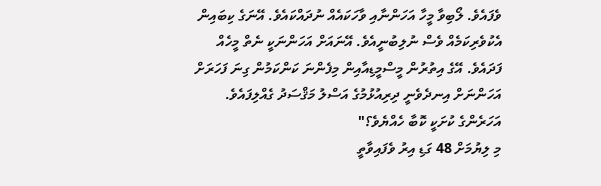ވެފައެވެ. ލޯބިވާ މީހާ އަހަންނާއި ވާހަކައެއް ނުދައްކައެވެ. އޭނަގެ ކިބައިން އެކުވެރިކަމެއް ވެސް ނުލިބުނީއެވެ. އޭނައަށް އަހަންނަކީ ނެތް މީހެއް ފަދައެވެ. އޭގެ އިތުރުން މީސްމީޑިއާއިން މިފެންނަ ކަންކަމުން ގިނަ ފަހަރަށް އަހަންނަށް އިނދެވެނީ ދިރިއުޅުމުގެ އަސްލު މަޤްސަދު ގެއްލިފައެވެ. އަހަރެންގެ ކުށަކީ ކޮބާ ހެއްޔެވެ؟"
މި ލިޔުމަށް 48 ގަޑި އިރު ވެފައިވާތީ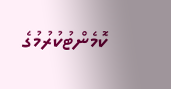ކޮމެންޓުކުރުމުގެ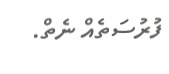ފުރުސަތެއް ނެތް.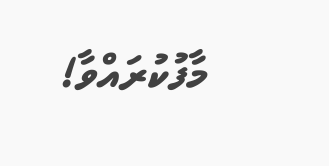މާފުކުރައްވާ!